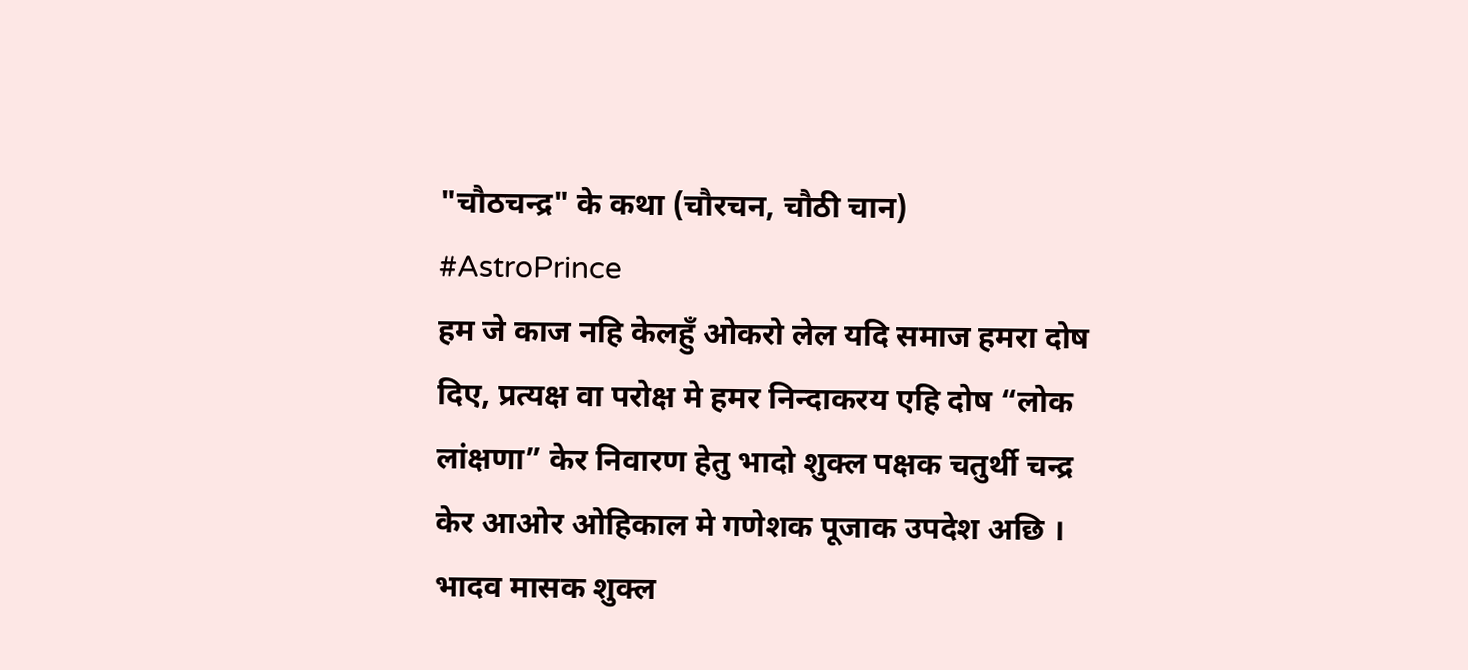"चौठचन्द्र" के कथा (चौरचन, चौठी चान)
#AstroPrince
हम जे काज नहि केलहुँ ओकरो लेल यदि समाज हमरा दोष दिए, प्रत्यक्ष वा परोक्ष मे हमर निन्दाकरय एहि दोष “लोक लांक्षणा” केर निवारण हेतु भादो शुक्ल पक्षक चतुर्थी चन्द्र केर आओर ओहिकाल मे गणेशक पूजाक उपदेश अछि ।
भादव मासक शुक्ल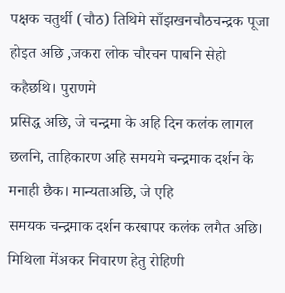पक्षक चतुर्थी (चौठ) तिथिमे साँझखनचौठचन्द्रक पूजा होइत अछि ,जकरा लोक चौरचन पाबनि सेहो कहैछथि। पुराणमे
प्रसिद्ध अछि, जे चन्द्रमा के अहि दिन कलंक लागल छलनि, ताहिकारण अहि समयमे चन्द्रमाक दर्शन के मनाही छैक। मान्यताअछि, जे एहि
समयक चन्द्रमाक दर्शन करबापर कलंक लगैत अछि। मिथिला मेंअकर निवारण हेतु रोहिणी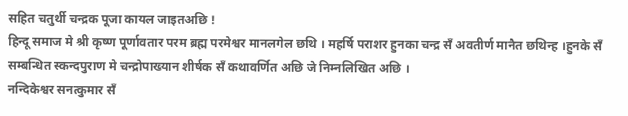सहित चतुर्थी चन्द्रक पूजा कायल जाइतअछि !
हिन्दू समाज मे श्री कृष्ण पूर्णावतार परम ब्रह्म परमेश्वर मानलगेल छथि । महर्षि पराशर हुनका चन्द्र सँ अवतीर्ण मानैत छथिन्ह ।हुनके सँ सम्बन्धित स्कन्दपुराण मे चन्द्रोपाख्यान शीर्षक सँ कथावर्णित अछि जे निम्नलिखित अछि ।
नन्दिकेश्वर सनत्कुमार सँ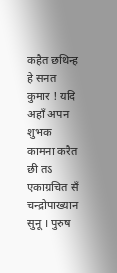कहैत छथिन्ह हे सनत कुमार ! यदि अहाँ अपन शुभक कामना करैत छी तऽ एकाग्रचित सँ चन्द्रोपाख्यान सुनू । पुरुष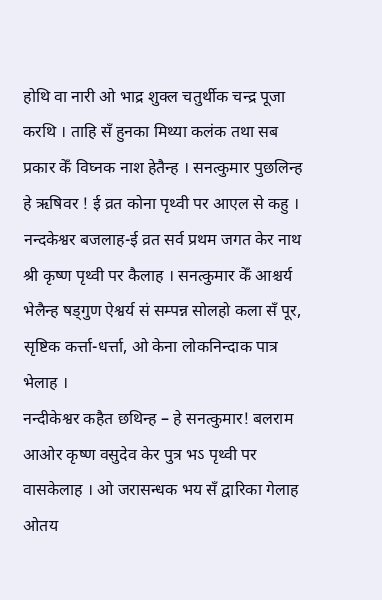होथि वा नारी ओ भाद्र शुक्ल चतुर्थीक चन्द्र पूजा करथि । ताहि सँ हुनका मिथ्या कलंक तथा सब प्रकार केँ विघ्नक नाश हेतैन्ह । सनत्कुमार पुछलिन्ह हे ऋषिवर ! ई व्रत कोना पृथ्वी पर आएल से कहु । नन्दकेश्वर बजलाह-ई व्रत सर्व प्रथम जगत केर नाथ श्री कृष्ण पृथ्वी पर कैलाह । सनत्कुमार केँ आश्चर्य भेलैन्ह षड्गुण ऐश्वर्य सं सम्पन्न सोलहो कला सँ पूर, सृष्टिक कर्त्ता-धर्त्ता, ओ केना लोकनिन्दाक पात्र भेलाह ।
नन्दीकेश्वर कहैत छथिन्ह – हे सनत्कुमार! बलराम आओर कृष्ण वसुदेव केर पुत्र भऽ पृथ्वी पर वासकेलाह । ओ जरासन्धक भय सँ द्वारिका गेलाह ओतय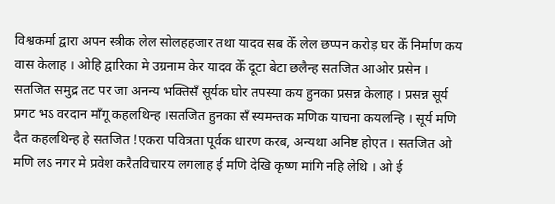विश्वकर्मा द्वारा अपन स्त्रीक लेल सोलहहजार तथा यादव सब केँ लेल छप्पन करोड़ घर केँ निर्माण कय वास केलाह । ओहि द्वारिका मे उग्रनाम केर यादव केँ दूटा बेटा छलैन्ह सतजित आओर प्रसेन । सतजित समुद्र तट पर जा अनन्य भक्तिसँ सूर्यक घोर तपस्या कय हुनका प्रसन्न केलाह । प्रसन्न सूर्य प्रगट भऽ वरदान माँगू कहलथिन्ह ।सतजित हुनका सँ स्यमन्तक मणिक याचना कयलन्हि । सूर्य मणि दैत कहलथिन्ह हे सतजित !एकरा पवित्रता पूर्वक धारण करब, अन्यथा अनिष्ट होएत । सतजित ओ मणि लऽ नगर मे प्रवेश करैतविचारय लगलाह ई मणि देखि कृष्ण मांगि नहि लेथि । ओ ई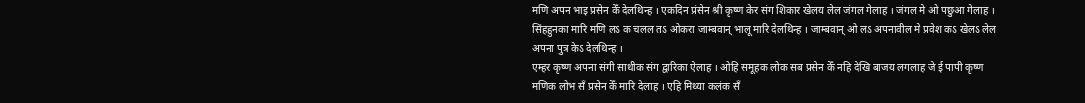मणि अपन भाइ प्रसेन केँ देलथिन्ह । एकदिन प्रंसेन श्री कृष्ण केर संग शिकार खेलय लेल जंगल गेलाह । जंगल मे ओ पछुआ गेलाह । सिंहहुनका मारि मणि लऽ क चलल तऽ ओकरा जाम्बवान् भालू मारि देलथिन्ह । जाम्बवान् ओ लऽ अपनावील मे प्रवेश कऽ खेलऽ लेल अपना पुत्र केऽ देलथिन्ह ।
एम्हर कृष्ण अपना संगी साथीक संग द्वारिका ऐलाह । ओहि समूहक लोक सब प्रसेन केँ नहि देखि बाजय लगलाह जे ई पापी कृष्ण मणिक लोभ सँ प्रसेन केँ मारि देलाह । एहि मिथ्या कलंक सँ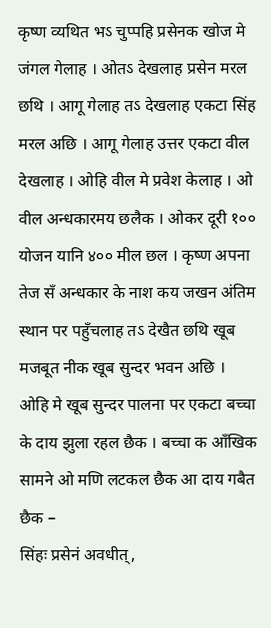कृष्ण व्यथित भऽ चुप्पहि प्रसेनक खोज मे जंगल गेलाह । ओतऽ देखलाह प्रसेन मरल छथि । आगू गेलाह तऽ देखलाह एकटा सिंह मरल अछि । आगू गेलाह उत्तर एकटा वील देखलाह । ओहि वील मे प्रवेश केलाह । ओ वील अन्धकारमय छलैक । ओकर दूरी १०० योजन यानि ४०० मील छल । कृष्ण अपना तेज सँ अन्धकार के नाश कय जखन अंतिम स्थान पर पहुँचलाह तऽ देखैत छथि खूब मजबूत नीक खूब सुन्दर भवन अछि । ओहि मे खूब सुन्दर पालना पर एकटा बच्चा के दाय झुला रहल छैक । बच्चा क आँखिक सामने ओ मणि लटकल छैक आ दाय गबैत छैक –
सिंहः प्रसेनं अवधीत्,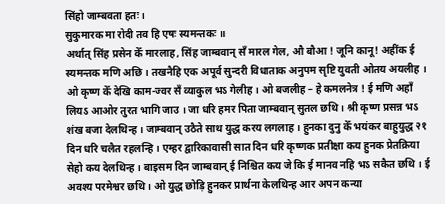सिंहो जाम्बवता हतः ।
सुकुमारक मा रोदी तव हि एषः स्यमन्तकः ॥
अर्थात् सिंह प्रसेन केँ मारलाह, सिंह जाम्बवान् सँ मारल गेल, औ बौआ ! जूनि कानू! अहींक ई स्यमन्तक मणि अछि । तखनैहि एक अपूर्व सुन्दरी विधाताक अनुपम सृष्टि युवती ओतय अयलीह । ओ कृष्ण केँ देखि काम-ज्वर सँ व्याकुल भऽ गेलीह । ओ बजलीह – हे कमलनेत्र ! ई मणि अहाँ लियऽ आओर तुरत भागि जाउ । जा धरि हमर पिता जाम्बवान् सुतल छथि । श्री कृष्ण प्रसन्न भऽ शंख बजा देलथिन्ह । जाम्बवान् उठैते साथ युद्ध करय लगलाह । हुनका दुनु केँ भयंकर बाहुयुद्ध २१ दिन धरि चलैत रहलन्हि । एम्हर द्वारिकावासी सात दिन धरि कृष्णक प्रतीक्षा कय हुनक प्रेतक्रिया सेहो कय देलथिन्ह । बाइसम दिन जाम्बवान् ई निश्चित कय जे कि ई मानव नहि भऽ सकैत छथि । ई अवश्य परमेश्वर छथि । ओ युद्ध छोड़ि हुनकर प्रार्थना केलथिन्ह आर अपन कन्या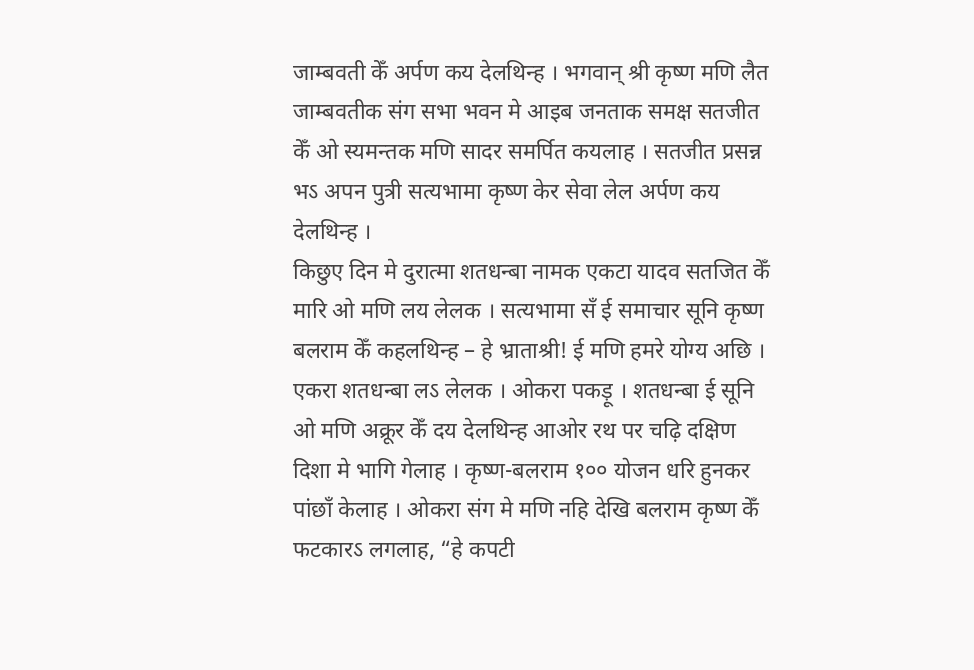जाम्बवती केँ अर्पण कय देलथिन्ह । भगवान् श्री कृष्ण मणि लैत जाम्बवतीक संग सभा भवन मे आइब जनताक समक्ष सतजीत केँ ओ स्यमन्तक मणि सादर समर्पित कयलाह । सतजीत प्रसन्न भऽ अपन पुत्री सत्यभामा कृष्ण केर सेवा लेल अर्पण कय देलथिन्ह ।
किछुए दिन मे दुरात्मा शतधन्बा नामक एकटा यादव सतजित केँ मारि ओ मणि लय लेलक । सत्यभामा सँ ई समाचार सूनि कृष्ण बलराम केँ कहलथिन्ह – हे भ्राताश्री! ई मणि हमरे योग्य अछि । एकरा शतधन्बा लऽ लेलक । ओकरा पकड़ू । शतधन्बा ई सूनि ओ मणि अक्रूर केँ दय देलथिन्ह आओर रथ पर चढ़ि दक्षिण दिशा मे भागि गेलाह । कृष्ण-बलराम १०० योजन धरि हुनकर पांछाँ केलाह । ओकरा संग मे मणि नहि देखि बलराम कृष्ण केँ फटकारऽ लगलाह, “हे कपटी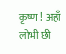कृष्ण ! अहाँ लोभी छी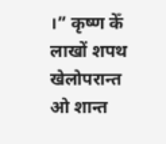।” कृष्ण केँ लाखों शपथ खेलोपरान्त ओ शान्त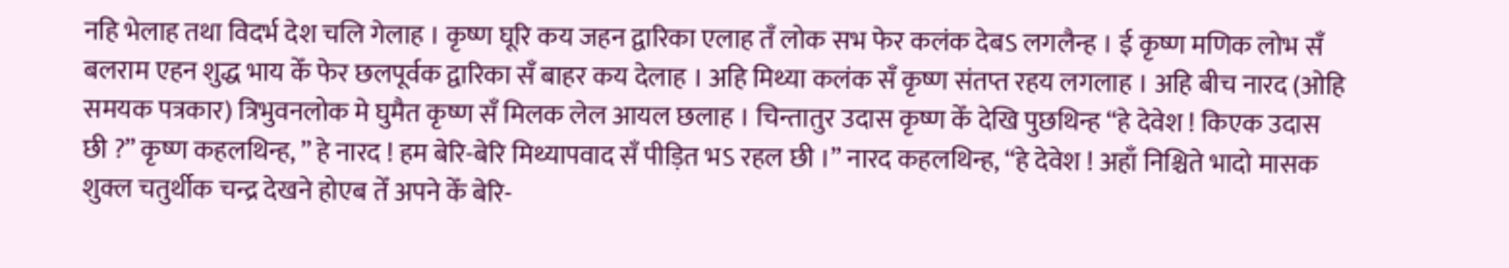नहि भेलाह तथा विदर्भ देश चलि गेलाह । कृष्ण घूरि कय जहन द्वारिका एलाह तँ लोक सभ फेर कलंक देबऽ लगलैन्ह । ई कृष्ण मणिक लोभ सँ बलराम एहन शुद्ध भाय केँ फेर छलपूर्वक द्वारिका सँ बाहर कय देलाह । अहि मिथ्या कलंक सँ कृष्ण संतप्त रहय लगलाह । अहि बीच नारद (ओहि समयक पत्रकार) त्रिभुवनलोक मे घुमैत कृष्ण सँ मिलक लेल आयल छलाह । चिन्तातुर उदास कृष्ण केँ देखि पुछथिन्ह “हे देवेश ! किएक उदास छी ?” कृष्ण कहलथिन्ह, ” हे नारद ! हम बेरि-बेरि मिथ्यापवाद सँ पीड़ित भऽ रहल छी ।” नारद कहलथिन्ह, “हे देवेश ! अहाँ निश्चिते भादो मासक शुक्ल चतुर्थीक चन्द्र देखने होएब तेँ अपने केँ बेरि-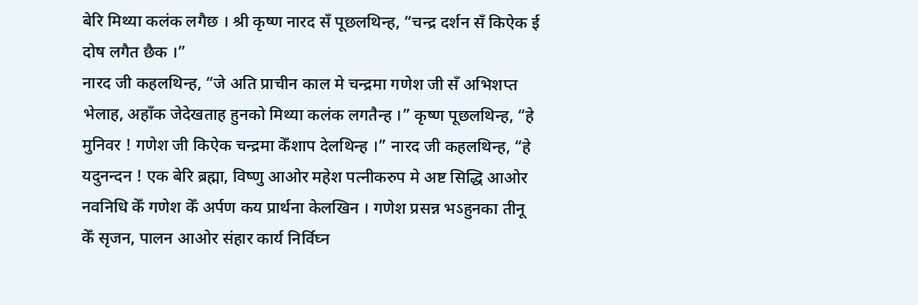बेरि मिथ्या कलंक लगैछ । श्री कृष्ण नारद सँ पूछलथिन्ह, “चन्द्र दर्शन सँ किऐक ई दोष लगैत छैक ।”
नारद जी कहलथिन्ह, “जे अति प्राचीन काल मे चन्द्रमा गणेश जी सँ अभिशप्त भेलाह, अहाँक जेदेखताह हुनको मिथ्या कलंक लगतैन्ह ।” कृष्ण पूछलथिन्ह, “हे मुनिवर ! गणेश जी किऐक चन्द्रमा केँशाप देलथिन्ह ।” नारद जी कहलथिन्ह, “हे यदुनन्दन ! एक बेरि ब्रह्मा, विष्णु आओर महेश पत्नीकरुप मे अष्ट सिद्धि आओर नवनिधि केँ गणेश केँ अर्पण कय प्रार्थना केलखिन । गणेश प्रसन्न भऽहुनका तीनू केँ सृजन, पालन आओर संहार कार्य निर्विघ्न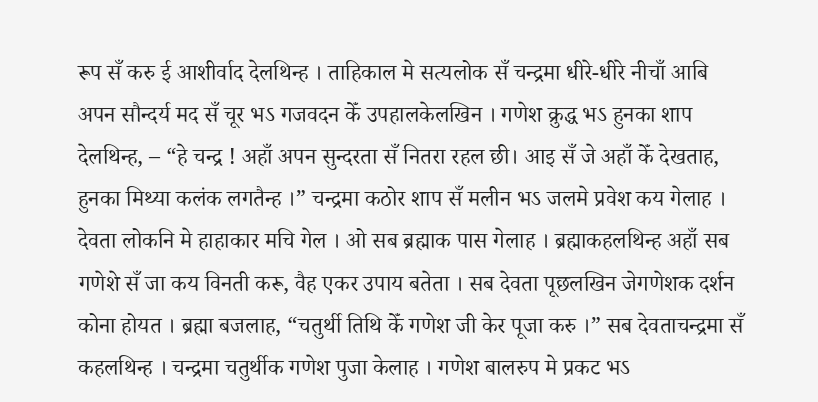रूप सँ करु ई आशीर्वाद देलथिन्ह । ताहिकाल मे सत्यलोक सँ चन्द्रमा धीरे-धीरे नीचाँ आबि अपन सौन्दर्य मद सँ चूर भऽ गजवदन केँ उपहालकेलखिन । गणेश क्रुद्ध भऽ हुनका शाप देलथिन्ह, – “हे चन्द्र ! अहाँ अपन सुन्दरता सँ नितरा रहल छी। आइ सँ जे अहाँ केँ देखताह, हुनका मिथ्या कलंक लगतैन्ह ।” चन्द्रमा कठोर शाप सँ मलीन भऽ जलमे प्रवेश कय गेलाह । देवता लोकनि मे हाहाकार मचि गेल । ओ सब ब्रह्माक पास गेलाह । ब्रह्माकहलथिन्ह अहाँ सब गणेशे सँ जा कय विनती करू, वैह एकर उपाय बतेता । सब देवता पूछलखिन जेगणेशक दर्शन कोना होयत । ब्रह्मा बजलाह, “चतुर्थी तिथि केँ गणेश जी केर पूजा करु ।” सब देवताचन्द्रमा सँ कहलथिन्ह । चन्द्रमा चतुर्थीक गणेश पुजा केलाह । गणेश बालरुप मे प्रकट भऽ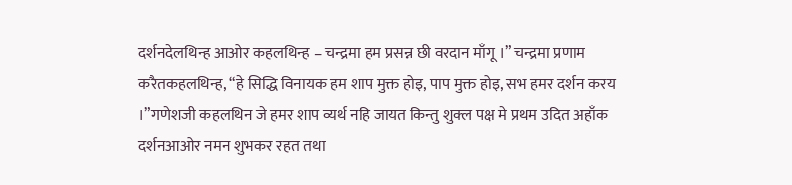दर्शनदेलथिन्ह आओर कहलथिन्ह – चन्द्रमा हम प्रसन्न छी वरदान माँगू ।” चन्द्रमा प्रणाम करैतकहलथिन्ह, “हे सिद्धि विनायक हम शाप मुक्त होइ, पाप मुक्त होइ, सभ हमर दर्शन करय ।”गणेशजी कहलथिन जे हमर शाप व्यर्थ नहि जायत किन्तु शुक्ल पक्ष मे प्रथम उदित अहाँक दर्शनआओर नमन शुभकर रहत तथा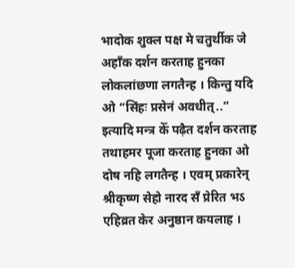भादोक शुक्ल पक्ष मे चतुर्थीक जे अहाँक दर्शन करताह हुनका लोकलांछणा लगतैन्ह । किन्तु यदि ओ “सिंहः प्रसेनं अवधीत्..” इत्यादि मन्त्र केँ पढ़ैत दर्शन करताह तथाहमर पूजा करताह हुनका ओ दोष नहि लगतैन्ह । एवम् प्रकारेन् श्रीकृष्ण सेहो नारद सँ प्रेरित भऽ एहिव्रत केर अनुष्ठान कयलाह ।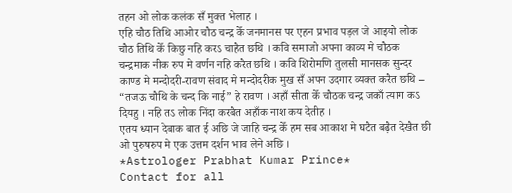तहन ओ लोक कलंक सँ मुक्त भेलाह ।
एहि चौठ तिथि आओर चौठ चन्द्र केँ जनमानस पर एहन प्रभाव पड़ल जे आइयो लोक चौठ तिथि केँ किछु नहि करऽ चाहैत छथि । कवि समाजो अपना काव्य मे चौठक चन्द्रमाक नीक रुप मे वर्णन नहि करैत छथि । कवि शिरोमणि तुलसी मानसक सुन्दर काण्ड मे मन्दोदरी-रावण संवाद मे मन्दोदरीक मुख सँ अपन उदगार व्यक्त करैत छथि – “तजऊ चौथि के चन्द कि नाई” हे रावण । अहाँ सीता केँ चौठक चन्द्र जकाँ त्याग कऽ दियहु । नहि तऽ लोक निंदा करबैत अहाँक नाश कय देतीह ।
एतय ध्यान देबाक बात ई अछि जे जाहि चन्द्र केँ हम सब आकाश मे घटैत बढ़ैत देखैत छी ओ पुरुषरुप मे एक उत्तम दर्शन भाव लेने अछि ।
*Astrologer Prabhat Kumar Prince*
Contact for all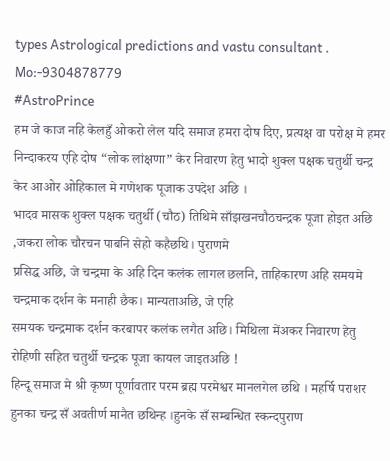types Astrological predictions and vastu consultant .
Mo:-9304878779
#AstroPrince
हम जे काज नहि केलहुँ ओकरो लेल यदि समाज हमरा दोष दिए, प्रत्यक्ष वा परोक्ष मे हमर निन्दाकरय एहि दोष “लोक लांक्षणा” केर निवारण हेतु भादो शुक्ल पक्षक चतुर्थी चन्द्र केर आओर ओहिकाल मे गणेशक पूजाक उपदेश अछि ।
भादव मासक शुक्ल पक्षक चतुर्थी (चौठ) तिथिमे साँझखनचौठचन्द्रक पूजा होइत अछि ,जकरा लोक चौरचन पाबनि सेहो कहैछथि। पुराणमे
प्रसिद्ध अछि, जे चन्द्रमा के अहि दिन कलंक लागल छलनि, ताहिकारण अहि समयमे चन्द्रमाक दर्शन के मनाही छैक। मान्यताअछि, जे एहि
समयक चन्द्रमाक दर्शन करबापर कलंक लगैत अछि। मिथिला मेंअकर निवारण हेतु रोहिणी सहित चतुर्थी चन्द्रक पूजा कायल जाइतअछि !
हिन्दू समाज मे श्री कृष्ण पूर्णावतार परम ब्रह्म परमेश्वर मानलगेल छथि । महर्षि पराशर हुनका चन्द्र सँ अवतीर्ण मानैत छथिन्ह ।हुनके सँ सम्बन्धित स्कन्दपुराण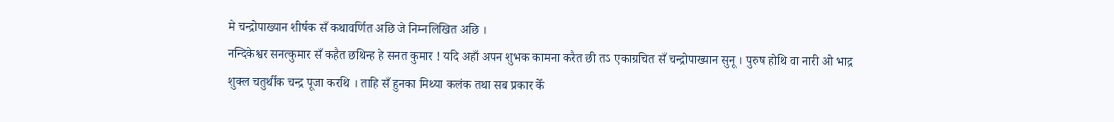मे चन्द्रोपाख्यान शीर्षक सँ कथावर्णित अछि जे निम्नलिखित अछि ।
नन्दिकेश्वर सनत्कुमार सँ कहैत छथिन्ह हे सनत कुमार ! यदि अहाँ अपन शुभक कामना करैत छी तऽ एकाग्रचित सँ चन्द्रोपाख्यान सुनू । पुरुष होथि वा नारी ओ भाद्र शुक्ल चतुर्थीक चन्द्र पूजा करथि । ताहि सँ हुनका मिथ्या कलंक तथा सब प्रकार केँ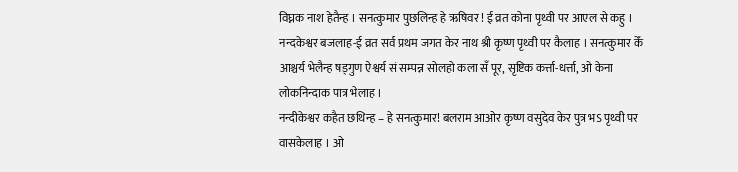विघ्नक नाश हेतैन्ह । सनत्कुमार पुछलिन्ह हे ऋषिवर ! ई व्रत कोना पृथ्वी पर आएल से कहु । नन्दकेश्वर बजलाह-ई व्रत सर्व प्रथम जगत केर नाथ श्री कृष्ण पृथ्वी पर कैलाह । सनत्कुमार केँ आश्चर्य भेलैन्ह षड्गुण ऐश्वर्य सं सम्पन्न सोलहो कला सँ पूर, सृष्टिक कर्त्ता-धर्त्ता, ओ केना लोकनिन्दाक पात्र भेलाह ।
नन्दीकेश्वर कहैत छथिन्ह – हे सनत्कुमार! बलराम आओर कृष्ण वसुदेव केर पुत्र भऽ पृथ्वी पर वासकेलाह । ओ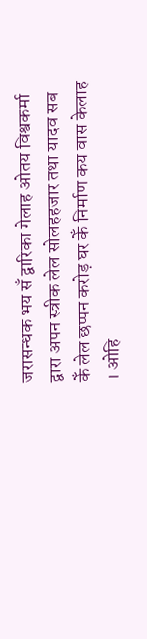जरासन्धक भय सँ द्वारिका गेलाह ओतय विश्वकर्मा द्वारा अपन स्त्रीक लेल सोलहहजार तथा यादव सब केँ लेल छप्पन करोड़ घर केँ निर्माण कय वास केलाह । ओहि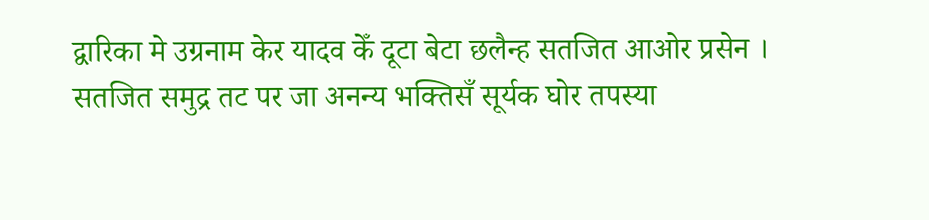द्वारिका मे उग्रनाम केर यादव केँ दूटा बेटा छलैन्ह सतजित आओर प्रसेन । सतजित समुद्र तट पर जा अनन्य भक्तिसँ सूर्यक घोर तपस्या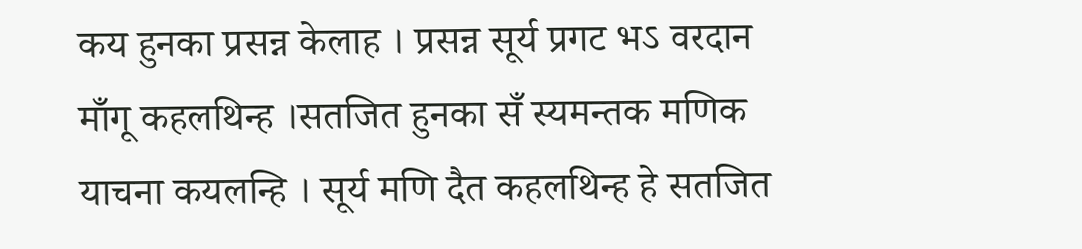कय हुनका प्रसन्न केलाह । प्रसन्न सूर्य प्रगट भऽ वरदान माँगू कहलथिन्ह ।सतजित हुनका सँ स्यमन्तक मणिक याचना कयलन्हि । सूर्य मणि दैत कहलथिन्ह हे सतजित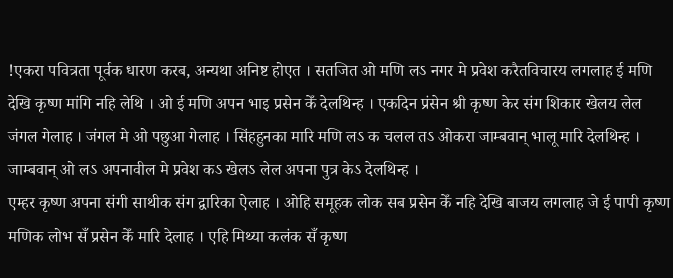!एकरा पवित्रता पूर्वक धारण करब, अन्यथा अनिष्ट होएत । सतजित ओ मणि लऽ नगर मे प्रवेश करैतविचारय लगलाह ई मणि देखि कृष्ण मांगि नहि लेथि । ओ ई मणि अपन भाइ प्रसेन केँ देलथिन्ह । एकदिन प्रंसेन श्री कृष्ण केर संग शिकार खेलय लेल जंगल गेलाह । जंगल मे ओ पछुआ गेलाह । सिंहहुनका मारि मणि लऽ क चलल तऽ ओकरा जाम्बवान् भालू मारि देलथिन्ह । जाम्बवान् ओ लऽ अपनावील मे प्रवेश कऽ खेलऽ लेल अपना पुत्र केऽ देलथिन्ह ।
एम्हर कृष्ण अपना संगी साथीक संग द्वारिका ऐलाह । ओहि समूहक लोक सब प्रसेन केँ नहि देखि बाजय लगलाह जे ई पापी कृष्ण मणिक लोभ सँ प्रसेन केँ मारि देलाह । एहि मिथ्या कलंक सँ कृष्ण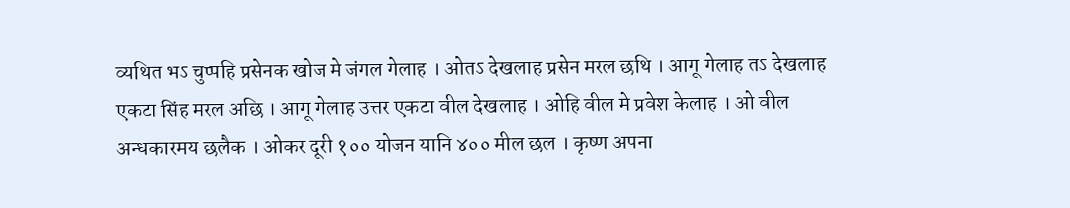व्यथित भऽ चुप्पहि प्रसेनक खोज मे जंगल गेलाह । ओतऽ देखलाह प्रसेन मरल छथि । आगू गेलाह तऽ देखलाह एकटा सिंह मरल अछि । आगू गेलाह उत्तर एकटा वील देखलाह । ओहि वील मे प्रवेश केलाह । ओ वील अन्धकारमय छलैक । ओकर दूरी १०० योजन यानि ४०० मील छल । कृष्ण अपना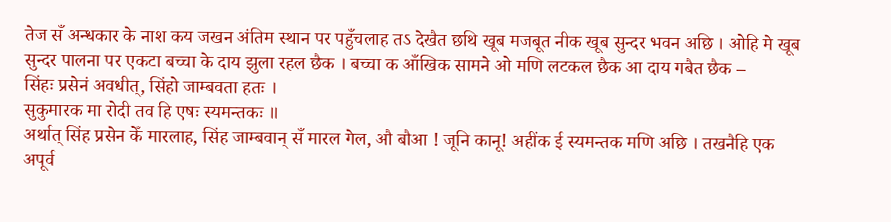तेज सँ अन्धकार के नाश कय जखन अंतिम स्थान पर पहुँचलाह तऽ देखैत छथि खूब मजबूत नीक खूब सुन्दर भवन अछि । ओहि मे खूब सुन्दर पालना पर एकटा बच्चा के दाय झुला रहल छैक । बच्चा क आँखिक सामने ओ मणि लटकल छैक आ दाय गबैत छैक –
सिंहः प्रसेनं अवधीत्, सिंहो जाम्बवता हतः ।
सुकुमारक मा रोदी तव हि एषः स्यमन्तकः ॥
अर्थात् सिंह प्रसेन केँ मारलाह, सिंह जाम्बवान् सँ मारल गेल, औ बौआ ! जूनि कानू! अहींक ई स्यमन्तक मणि अछि । तखनैहि एक अपूर्व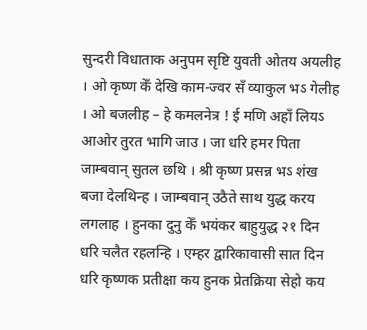सुन्दरी विधाताक अनुपम सृष्टि युवती ओतय अयलीह । ओ कृष्ण केँ देखि काम-ज्वर सँ व्याकुल भऽ गेलीह । ओ बजलीह – हे कमलनेत्र ! ई मणि अहाँ लियऽ आओर तुरत भागि जाउ । जा धरि हमर पिता जाम्बवान् सुतल छथि । श्री कृष्ण प्रसन्न भऽ शंख बजा देलथिन्ह । जाम्बवान् उठैते साथ युद्ध करय लगलाह । हुनका दुनु केँ भयंकर बाहुयुद्ध २१ दिन धरि चलैत रहलन्हि । एम्हर द्वारिकावासी सात दिन धरि कृष्णक प्रतीक्षा कय हुनक प्रेतक्रिया सेहो कय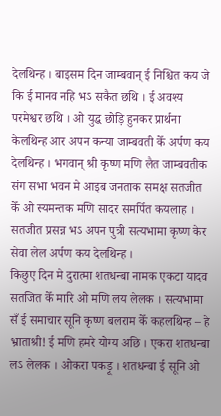देलथिन्ह । बाइसम दिन जाम्बवान् ई निश्चित कय जे कि ई मानव नहि भऽ सकैत छथि । ई अवश्य परमेश्वर छथि । ओ युद्ध छोड़ि हुनकर प्रार्थना केलथिन्ह आर अपन कन्या जाम्बवती केँ अर्पण कय देलथिन्ह । भगवान् श्री कृष्ण मणि लैत जाम्बवतीक संग सभा भवन मे आइब जनताक समक्ष सतजीत केँ ओ स्यमन्तक मणि सादर समर्पित कयलाह । सतजीत प्रसन्न भऽ अपन पुत्री सत्यभामा कृष्ण केर सेवा लेल अर्पण कय देलथिन्ह ।
किछुए दिन मे दुरात्मा शतधन्बा नामक एकटा यादव सतजित केँ मारि ओ मणि लय लेलक । सत्यभामा सँ ई समाचार सूनि कृष्ण बलराम केँ कहलथिन्ह – हे भ्राताश्री! ई मणि हमरे योग्य अछि । एकरा शतधन्बा लऽ लेलक । ओकरा पकड़ू । शतधन्बा ई सूनि ओ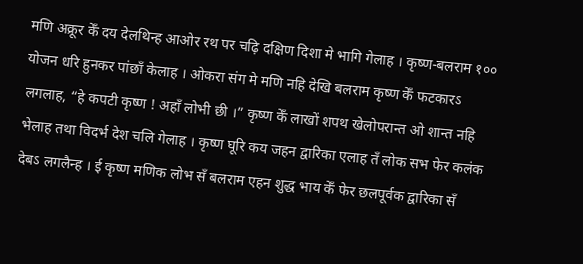मणि अक्रूर केँ दय देलथिन्ह आओर रथ पर चढ़ि दक्षिण दिशा मे भागि गेलाह । कृष्ण-बलराम १०० योजन धरि हुनकर पांछाँ केलाह । ओकरा संग मे मणि नहि देखि बलराम कृष्ण केँ फटकारऽ लगलाह, “हे कपटी कृष्ण ! अहाँ लोभी छी ।” कृष्ण केँ लाखों शपथ खेलोपरान्त ओ शान्त नहि भेलाह तथा विदर्भ देश चलि गेलाह । कृष्ण घूरि कय जहन द्वारिका एलाह तँ लोक सभ फेर कलंक देबऽ लगलैन्ह । ई कृष्ण मणिक लोभ सँ बलराम एहन शुद्ध भाय केँ फेर छलपूर्वक द्वारिका सँ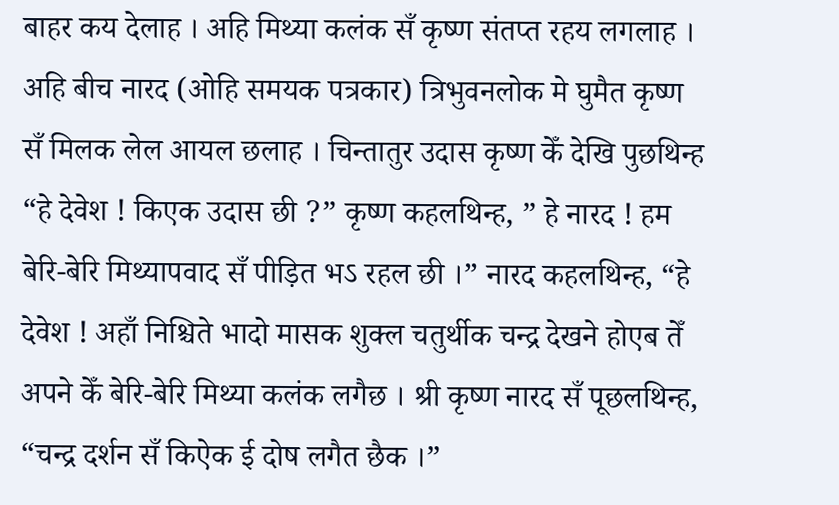बाहर कय देलाह । अहि मिथ्या कलंक सँ कृष्ण संतप्त रहय लगलाह । अहि बीच नारद (ओहि समयक पत्रकार) त्रिभुवनलोक मे घुमैत कृष्ण सँ मिलक लेल आयल छलाह । चिन्तातुर उदास कृष्ण केँ देखि पुछथिन्ह “हे देवेश ! किएक उदास छी ?” कृष्ण कहलथिन्ह, ” हे नारद ! हम बेरि-बेरि मिथ्यापवाद सँ पीड़ित भऽ रहल छी ।” नारद कहलथिन्ह, “हे देवेश ! अहाँ निश्चिते भादो मासक शुक्ल चतुर्थीक चन्द्र देखने होएब तेँ अपने केँ बेरि-बेरि मिथ्या कलंक लगैछ । श्री कृष्ण नारद सँ पूछलथिन्ह, “चन्द्र दर्शन सँ किऐक ई दोष लगैत छैक ।”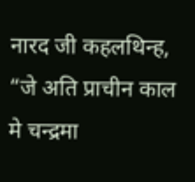नारद जी कहलथिन्ह, “जे अति प्राचीन काल मे चन्द्रमा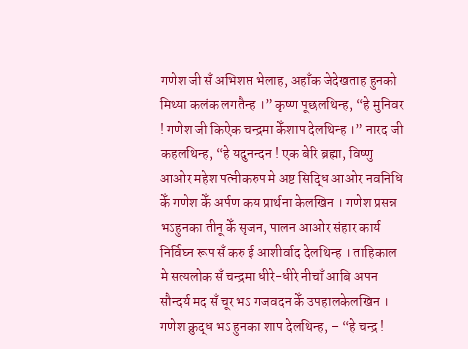गणेश जी सँ अभिशप्त भेलाह, अहाँक जेदेखताह हुनको मिथ्या कलंक लगतैन्ह ।” कृष्ण पूछलथिन्ह, “हे मुनिवर ! गणेश जी किऐक चन्द्रमा केँशाप देलथिन्ह ।” नारद जी कहलथिन्ह, “हे यदुनन्दन ! एक बेरि ब्रह्मा, विष्णु आओर महेश पत्नीकरुप मे अष्ट सिद्धि आओर नवनिधि केँ गणेश केँ अर्पण कय प्रार्थना केलखिन । गणेश प्रसन्न भऽहुनका तीनू केँ सृजन, पालन आओर संहार कार्य निर्विघ्न रूप सँ करु ई आशीर्वाद देलथिन्ह । ताहिकाल मे सत्यलोक सँ चन्द्रमा धीरे-धीरे नीचाँ आबि अपन सौन्दर्य मद सँ चूर भऽ गजवदन केँ उपहालकेलखिन । गणेश क्रुद्ध भऽ हुनका शाप देलथिन्ह, – “हे चन्द्र !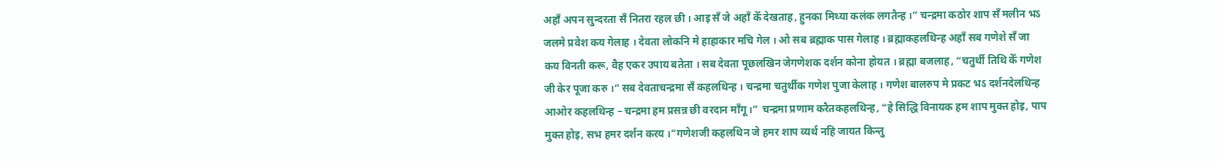अहाँ अपन सुन्दरता सँ नितरा रहल छी। आइ सँ जे अहाँ केँ देखताह, हुनका मिथ्या कलंक लगतैन्ह ।” चन्द्रमा कठोर शाप सँ मलीन भऽ जलमे प्रवेश कय गेलाह । देवता लोकनि मे हाहाकार मचि गेल । ओ सब ब्रह्माक पास गेलाह । ब्रह्माकहलथिन्ह अहाँ सब गणेशे सँ जा कय विनती करू, वैह एकर उपाय बतेता । सब देवता पूछलखिन जेगणेशक दर्शन कोना होयत । ब्रह्मा बजलाह, “चतुर्थी तिथि केँ गणेश जी केर पूजा करु ।” सब देवताचन्द्रमा सँ कहलथिन्ह । चन्द्रमा चतुर्थीक गणेश पुजा केलाह । गणेश बालरुप मे प्रकट भऽ दर्शनदेलथिन्ह आओर कहलथिन्ह – चन्द्रमा हम प्रसन्न छी वरदान माँगू ।” चन्द्रमा प्रणाम करैतकहलथिन्ह, “हे सिद्धि विनायक हम शाप मुक्त होइ, पाप मुक्त होइ, सभ हमर दर्शन करय ।”गणेशजी कहलथिन जे हमर शाप व्यर्थ नहि जायत किन्तु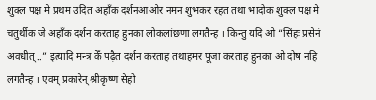शुक्ल पक्ष मे प्रथम उदित अहाँक दर्शनआओर नमन शुभकर रहत तथा भादोक शुक्ल पक्ष मे चतुर्थीक जे अहाँक दर्शन करताह हुनका लोकलांछणा लगतैन्ह । किन्तु यदि ओ “सिंहः प्रसेनं अवधीत्..” इत्यादि मन्त्र केँ पढ़ैत दर्शन करताह तथाहमर पूजा करताह हुनका ओ दोष नहि लगतैन्ह । एवम् प्रकारेन् श्रीकृष्ण सेहो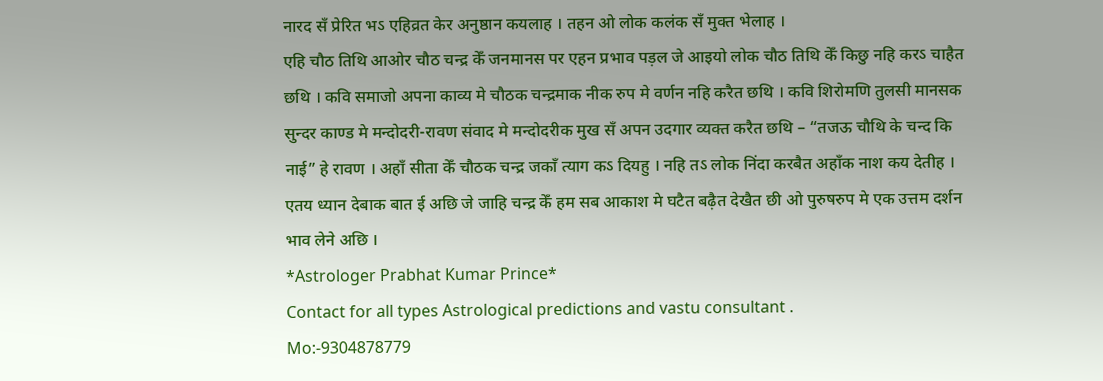नारद सँ प्रेरित भऽ एहिव्रत केर अनुष्ठान कयलाह । तहन ओ लोक कलंक सँ मुक्त भेलाह ।
एहि चौठ तिथि आओर चौठ चन्द्र केँ जनमानस पर एहन प्रभाव पड़ल जे आइयो लोक चौठ तिथि केँ किछु नहि करऽ चाहैत छथि । कवि समाजो अपना काव्य मे चौठक चन्द्रमाक नीक रुप मे वर्णन नहि करैत छथि । कवि शिरोमणि तुलसी मानसक सुन्दर काण्ड मे मन्दोदरी-रावण संवाद मे मन्दोदरीक मुख सँ अपन उदगार व्यक्त करैत छथि – “तजऊ चौथि के चन्द कि नाई” हे रावण । अहाँ सीता केँ चौठक चन्द्र जकाँ त्याग कऽ दियहु । नहि तऽ लोक निंदा करबैत अहाँक नाश कय देतीह ।
एतय ध्यान देबाक बात ई अछि जे जाहि चन्द्र केँ हम सब आकाश मे घटैत बढ़ैत देखैत छी ओ पुरुषरुप मे एक उत्तम दर्शन भाव लेने अछि ।
*Astrologer Prabhat Kumar Prince*
Contact for all types Astrological predictions and vastu consultant .
Mo:-9304878779